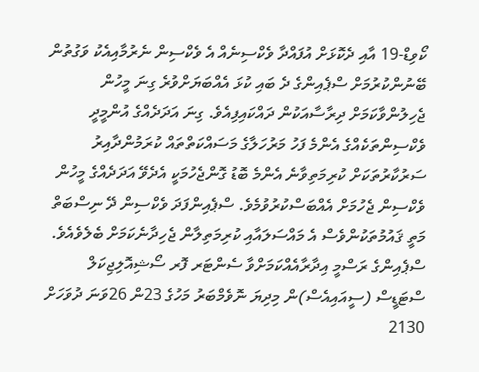ކޯވިޑް-19 އާއި ދެކޮޅަށް އުފައްދާ ވެކްސިނެއް އެ ވެކްސިން ނެރުމާއިއެކު ވަގުތުން ބޭނުންކުރުމަށް ސްޕެއިންގެ ދެ ބައި ކުޅަ އެއްބަޔަށްވުރެ ގިނަ މީހުން ޖެހިލުންވާކަމަށް ދިރާސާއަކުން ދައްކައިފިއެވެ. ގިނަ އަދަދެއްގެ އުންމީދީ ވެކްސިންތަކެއްގެ އެންމެ ފަހު މަރުހަލާގެ މަސައްކަތްތައް ކުރަމުންދާއިރު ސަރުކާރުތަކަށް ކުރިމަތިވާނެ އެންމެ ބޮޑު ގޮންޖެހުމަކީ އެދެވޭ އަދަދެއްގެ މީހުން ވެކްސިން ޖެހުމަށް އެއްބަސްކުރުވުމެވެ. ސްޕެއިންފަދަ ވެކްސިން ދޭ ނިސްބަތް މަތީ ޤައުމުތަކުންވެސް އެ މައްސަލައާއި ކުރިމަތިލާން ޖެހިދާނެކަމަށް ބެލެވެއެވެ.
ސްޕެއިންގެ ރަސްމީ އިދާރާއެއްކަމަށްވާ ސެންޓަރ ފޮރ ސޯޝިއޮލިޖިކަލް ސްޓަޑީސް (ސީއައިއެސް)ން މިދިޔަ ނޮވެމްބަރު މަހުގެ 23ން 26ވަނަ ދުވަހަށް 2130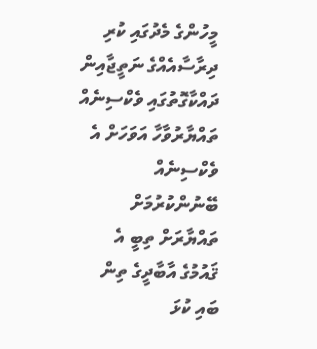މީހުންގެ މެދުގައި ކުރި ދިރާސާއެއްގެ ނަތީޖާއިން ދައްކާގޮތުގައި ވެކްސިނެއް ތައްޔާރުވާހާ އަވަހަށް އެ ވެކްސިނެއް ބޭނުންކުރުމަށް ތައްޔާރަށް ތިބީ އެ ޤައުމުގެ އާބާދީގެ ތިން ބައި ކުޅަ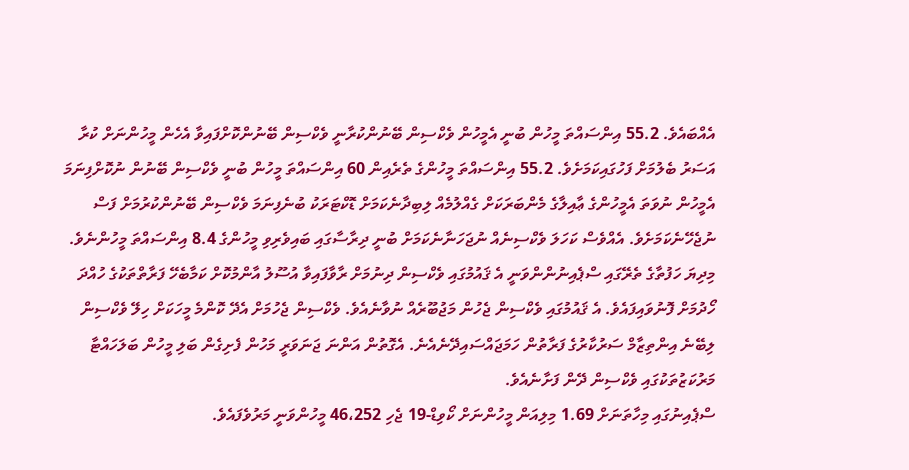އެއްބައެވެ. 55.2 އިންސައްތަ މީހުން ބުނީ އެމީހުން ވެކްސިން ބޭނުންކުރާނީ ވެކްސިން ބޭނުންކޮށްފައިވާ އެހެން މީހުންނަށް ކުރާ އަސަރު ބެލުމަށް ފަހުގައިކަމަށެވެ. 55.2 އިންސައްތަ މީހުންގެ ތެރެއިން 60 އިންސައްތަ މީހުން ބުނީ ވެކްސިން ބޭނުން ނުކޮށްފިނަމަ އެމީހުން ނުވަތަ އެމީހުންގެ ޢާއިލާގެ މެންބަރަކަށް ގެއްލުމެއް ލިބިދާނެކަމަށް ޑޮކްޓަރަކު ބުނެފިނަމަ ވެކްސިން ބޭނުންކުރުމަށް ފަސް ނުޖެހޭނެކަމަށެވެ. އެއްވެސް ކަހަލަ ވެކްސިނެއް ނުޖަހަނާނެކަމަށް ބުނީ ދިރާސާގައި ބައިވެރިވި މީހުންގެ 8.4 އިންސައްތަ މީހުންނެވެ.
މިދިޔަ ހަފުތާގެ ތެރޭގައި ސްޕެއިނުންންވަނީ އެ ޤައުމުގައި ވެކްސިން ދިނުމަށް ރާވާފައިވާ އުސޫލު އާންމުކޮށް ކަމާބެހޭ ފަރާތްތަކުގެ ހުއްދަ ހޯދުމަށް ފޮނުވައިފައެވެ. އެ ޤައުމުގައި ވެކްސިން ޖެހުން މަޖުބޫރެއް ނުވާނެއެވެ. ވެކްސިން ޖެހުމަށް އެދޭ ކޮންމެ މީހަކަށް ހިލޭ ވެކްސިން ލިބޭނެ އިންތިޒާމް ސަރުކާރުގެ ފަރާތުން ހަމަޖައްސައިދޭނެއެނެ. އެގޮތުން އަންނަ ޖަނަވަރީ މަހުން ފެށިގެން ބަލި މީހުން ބަލަހައްޓާ މަރުކަޒުތަކުގައި ވެކްސިން ދޭން ފަށާނެއެވެ.
ސްޕެއިނުގައި މިހާތަނަށް 1.69 މިލިއަން މީހުންނަށް ކޯވިޑް-19 ޖެހި 46،252 މީހުންވަނީ މަރުވެފައެވެ.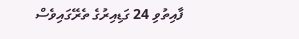ފާއިތުވި 24 ގަޑިއިރުގެ ތެރޭގައިވެސް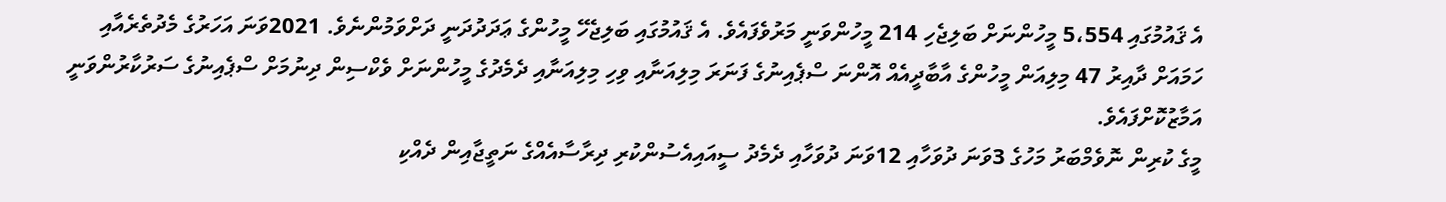އެ ޤައުމުގައި 5،554 މީހުންނަށް ބަލިޖެހި 214 މީހުންވަނީ މަރުވެފައެވެ. އެ ޤައުމުގައި ބަލިޖެހޭ މީހުންގެ ޢަދަދުދަނީ ދަށްވަމުންނެވެ. 2021ވަނަ އަހަރުގެ މެދުތެރެއާއި ހަމައަށް ދާއިރު 47 މިލިއަން މީހުންގެ އާބާދީއެއް އޮންނަ ސްޕެއިނުގެ ފަނަރަ މިލިއަނާއި ވިހި މިލިއަނާއި ދެމެދުގެ މީހުންނަށް ވެކްސިން ދިނުމަށް ސްޕެއިނުގެ ސަރުކާރުންވަނީ އަމާޒުކޮށްފައެވެ.
މީގެ ކުރިން ނޮވެމްބަރު މަހުގެ 3ވަނަ ދުވަހާއި 12ވަނަ ދުވަހާއި ދެމެދު ސީއައިއެސުންކުރި ދިރާސާއެއްގެ ނަތީޖާއިން ދެއްކި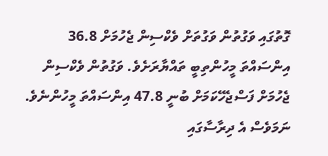ގޮތުގައި ވަގުތުން ވަގުތަށް ވެކްސިން ޖެހުމަށް 36.8 އިންސައްތަ މީހުންތިބީ ތައްޔާރަށެވެ. ވަގުތުން ވެކްސިން ޖެހުމަށް ފަސްޖެހޭކަމަށް ބުނީ 47.8 އިންސައްތަ މީހުންނެވެ. ނަމަވެސް އެ ދިރާސާގައި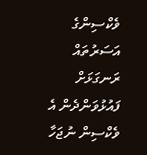ވެކްސިންގެ އަސަރުތައް ރަނގަޅަށް ފައުޅުވަންދެން އެ ވެކްސިން ނުޖަހާ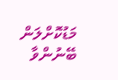މަޑުކޮށްލަން ބޭނުންވާ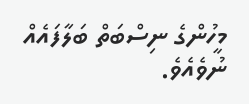މީހުންގެ ނިސްބަތް ބަލާފައެއް ނުވެއެވެ.